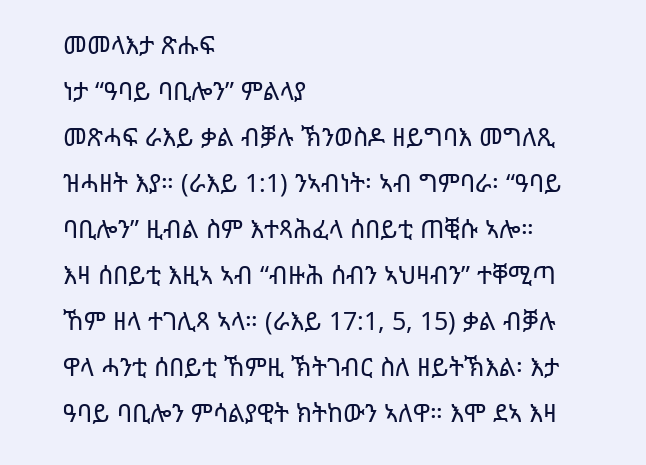መመላእታ ጽሑፍ
ነታ “ዓባይ ባቢሎን” ምልላያ
መጽሓፍ ራእይ ቃል ብቓሉ ኽንወስዶ ዘይግባእ መግለጺ ዝሓዘት እያ። (ራእይ 1:1) ንኣብነት፡ ኣብ ግምባራ፡ “ዓባይ ባቢሎን” ዚብል ስም እተጻሕፈላ ሰበይቲ ጠቒሱ ኣሎ። እዛ ሰበይቲ እዚኣ ኣብ “ብዙሕ ሰብን ኣህዛብን” ተቐሚጣ ኸም ዘላ ተገሊጻ ኣላ። (ራእይ 17:1, 5, 15) ቃል ብቓሉ ዋላ ሓንቲ ሰበይቲ ኸምዚ ኽትገብር ስለ ዘይትኽእል፡ እታ ዓባይ ባቢሎን ምሳልያዊት ክትከውን ኣለዋ። እሞ ደኣ እዛ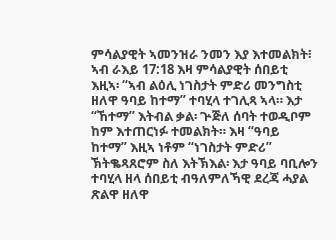ምሳልያዊት ኣመንዝራ ንመን እያ እተመልክት፧
ኣብ ራእይ 17:18 እዛ ምሳልያዊት ሰበይቲ እዚኣ፡ “ኣብ ልዕሊ ነገስታት ምድሪ መንግስቲ ዘለዋ ዓባይ ከተማ” ተባሂላ ተገሊጻ ኣላ። እታ “ኸተማ” እትብል ቃል፡ ጕጅለ ሰባት ተወዲቦም ከም እተጠርነፉ ተመልክት። እዛ “ዓባይ ከተማ” እዚኣ ነቶም “ነገስታት ምድሪ” ኽትቈጻጸሮም ስለ እትኽእል፡ እታ ዓባይ ባቢሎን ተባሂላ ዘላ ሰበይቲ ብዓለምለኻዊ ደረጃ ሓያል ጽልዋ ዘለዋ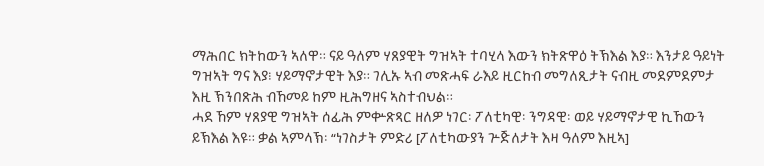ማሕበር ክትከውን ኣለዋ። ናይ ዓለም ሃጸያዊት ግዝኣት ተባሂላ እውን ክትጽዋዕ ትኽእል እያ። እንታይ ዓይነት ግዝኣት ግና እያ፧ ሃይማኖታዊት እያ። ገሊኡ ኣብ መጽሓፍ ራእይ ዚርከብ መግለጺታት ናብዚ መደምደምታ እዚ ኽንበጽሕ ብኸመይ ከም ዚሕግዘና ኣስተብህል።
ሓደ ኸም ሃጸያዊ ግዝኣት ሰፊሕ ምቍጽጻር ዘለዎ ነገር፡ ፖለቲካዊ፡ ንግዳዊ፡ ወይ ሃይማኖታዊ ኪኸውን ይኽእል እዩ። ቃል ኣምላኽ፡ “ነገስታት ምድሪ [ፖለቲካውያን ጕጅለታት እዛ ዓለም እዚኣ]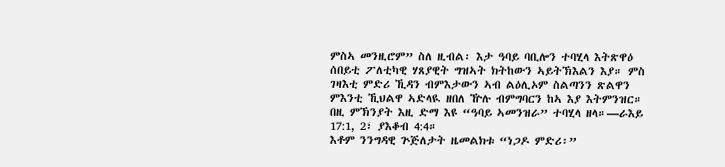ምስኣ መንዚሮም” ስለ ዚብል፡ እታ ዓባይ ባቢሎን ተባሂላ እትጽዋዕ ሰበይቲ ፖለቲካዊ ሃጸያዊት ግዝኣት ክትከውን ኣይትኽእልን እያ። ምስ ገዛእቲ ምድሪ ኺዳን ብምእታውን ኣብ ልዕሊኦም ስልጣንን ጽልዋን ምእንቲ ኺህልዋ ኣድላዪ ዘበለ ዅሉ ብምግባርን ከኣ እያ እትምንዝር። በዚ ምኽንያት እዚ ድማ እዩ “ዓባይ ኣመንዝራ” ተባሂላ ዘላ።—ራእይ 17:1, 2፣ ያእቆብ 4:4።
እቶም ንንግዳዊ ጕጅለታት ዜመልክቱ “ነጋዶ ምድሪ፡”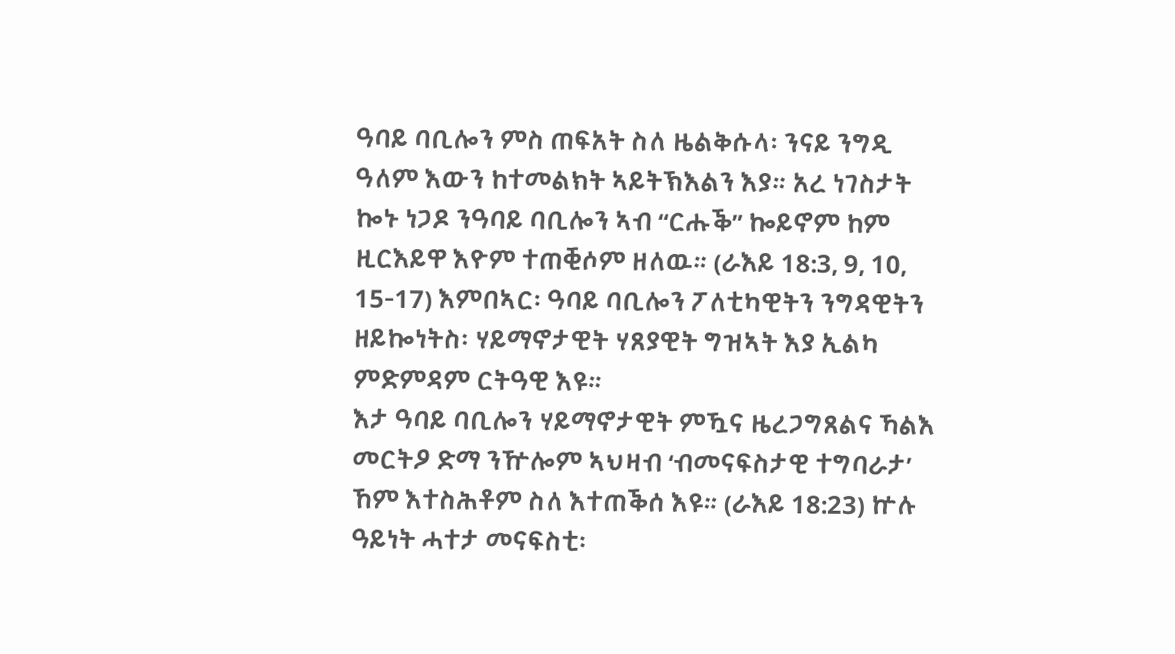ዓባይ ባቢሎን ምስ ጠፍአት ስለ ዜልቅሱላ፡ ንናይ ንግዲ ዓለም እውን ከተመልክት ኣይትኽእልን እያ። አረ ነገስታት ኰኑ ነጋዶ ንዓባይ ባቢሎን ኣብ “ርሑቕ” ኰይኖም ከም ዚርእይዋ እዮም ተጠቒሶም ዘለዉ። (ራእይ 18:3, 9, 10, 15-17) እምበኣር፡ ዓባይ ባቢሎን ፖለቲካዊትን ንግዳዊትን ዘይኰነትስ፡ ሃይማኖታዊት ሃጸያዊት ግዝኣት እያ ኢልካ ምድምዳም ርትዓዊ እዩ።
እታ ዓባይ ባቢሎን ሃይማኖታዊት ምዃና ዜረጋግጸልና ኻልእ መርትዖ ድማ ንዅሎም ኣህዛብ ‘ብመናፍስታዊ ተግባራታ’ ኸም እተስሕቶም ስለ እተጠቕሰ እዩ። (ራእይ 18:23) ኵሉ ዓይነት ሓተታ መናፍስቲ፡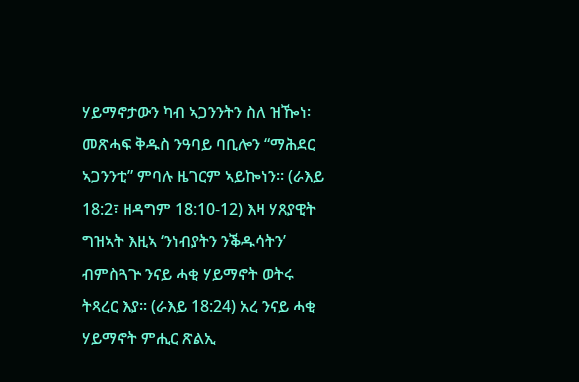ሃይማኖታውን ካብ ኣጋንንትን ስለ ዝዀነ፡ መጽሓፍ ቅዱስ ንዓባይ ባቢሎን “ማሕደር ኣጋንንቲ” ምባሉ ዜገርም ኣይኰነን። (ራእይ 18:2፣ ዘዳግም 18:10-12) እዛ ሃጸያዊት ግዝኣት እዚኣ ‘ንነብያትን ንቕዱሳትን’ ብምስጓጕ ንናይ ሓቂ ሃይማኖት ወትሩ ትጻረር እያ። (ራእይ 18:24) አረ ንናይ ሓቂ ሃይማኖት ምሒር ጽልኢ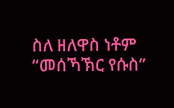ስለ ዘለዋስ ነቶም “መሰኻኽር የሱስ”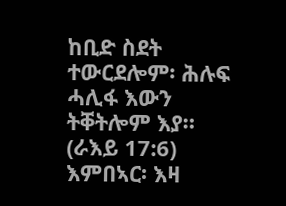ከቢድ ስደት ተውርደሎም፡ ሕሉፍ ሓሊፋ እውን ትቐትሎም እያ። (ራእይ 17:6) እምበኣር፡ እዛ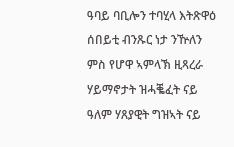ዓባይ ባቢሎን ተባሂላ እትጽዋዕ ሰበይቲ ብንጹር ነታ ንዅለን ምስ የሆዋ ኣምላኽ ዚጻረራ ሃይማኖታት ዝሓቘፈት ናይ ዓለም ሃጸያዊት ግዝኣት ናይ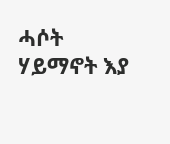ሓሶት ሃይማኖት እያ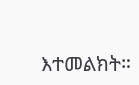እተመልክት።